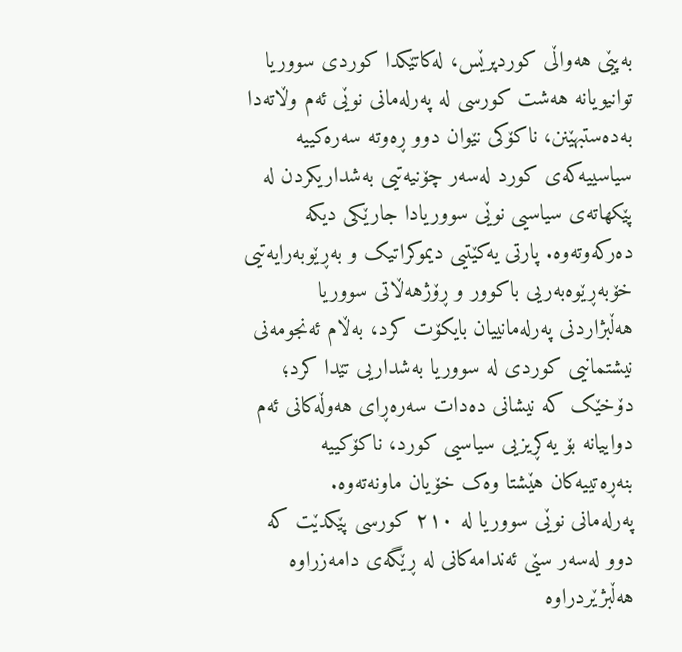بەپێی هەواڵی کوردپرێس، لەکاتێکدا کوردی سووریا توانیویانە هەشت کورسی لە پەرلەمانی نوێی ئەم وڵاتەدا بەدەستبهێنن، ناکۆکی نێوان دوو ڕەوتە سەرەکییە سیاسییەکەی کورد لەسەر چۆنیەتیی بەشداریکردن لە پێکهاتەی سیاسیی نوێی سووریادا جارێکی دیکە دەرکەوتەوە. پارتی یەکێتیی دیموکراتیک و بەڕێوبەرایەتیی خۆبەڕێوەبەریی باکوور و ڕۆژهەڵاتی سووریا هەڵبژاردنی پەرلەمانییان بایکۆت کرد، بەڵام ئەنجومەنی نیشتمانیی کوردی لە سووریا بەشداریی تێدا کرد؛ دۆخێک کە نیشانی دەدات سەرەڕای هەوڵەکانی ئەم دواییانە بۆ یەکڕیزیی سیاسیی کورد، ناکۆکییە بنەڕەتییەکان هێشتا وەک خۆیان ماونەتەوە.
پەرلەمانی نوێی سووریا لە ۲۱۰ کورسی پێکدێت کە دوو لەسەر سێی ئەندامەکانی لە ڕێگەی دامەزراوە هەڵبژێردراوە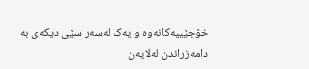خۆجێییەکانەوە و یەک لەسەر سێی دیکەی بە دامەزراندن لەلایەن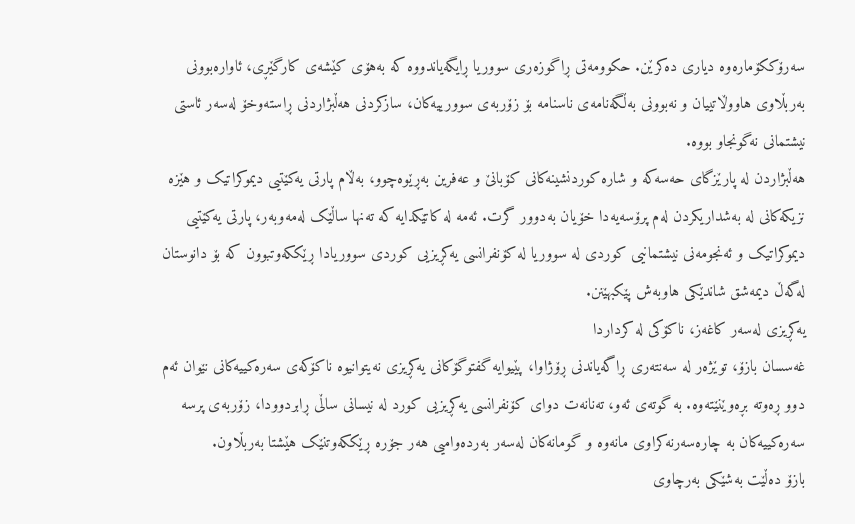سەرۆککۆمارەوە دیاری دەکرێن. حکوومەتی ڕاگوزەری سووریا ڕایگەیاندووە کە بەهۆی کێشەی کارگێڕی، ئاوارەبوونی بەربڵاوی هاووڵاتییان و نەبوونی بەڵگەنامەی ناسنامە بۆ زۆربەی سوورییەکان، سازکردنی هەڵبژاردنی ڕاستەوخۆ لەسەر ئاستی نیشتمانی نەگونجاو بووە.
هەڵبژاردن لە پارێزگای حەسەکە و شارە کوردنشینەکانی کۆبانێ و عەفرین بەڕێوەچوو، بەڵام پارتی یەکێتیی دیموکراتیک و هێزە نزیکەکانی لە بەشداریکردن لەم پرۆسەیەدا خۆیان بەدوور گرت. ئەمە لە کاتێکدایە کە تەنها ساڵێک لەمەوبەر، پارتی یەکێتیی دیموکراتیک و ئەنجومەنی نیشتمانیی کوردی لە سووریا لە کۆنفرانسی یەکڕیزیی کوردی سووریادا ڕێککەوتبوون کە بۆ دانوستان لەگەڵ دیمەشق شاندێکی هاوبەش پێکبهێنن.
یەکڕیزی لەسەر کاغەز، ناکۆکی لە کرداردا
غەسسان بازۆ، توێژەر لە سەنتەری ڕاگەیاندنی ڕۆژاوا، پێیوایە گفتوگۆکانی یەکڕیزی نەیتوانیوە ناکۆکەی سەرەکییەکانی نێوان ئەم دوو ڕەوتە بڕەوێنێتەوە. بە گوتەی ئەو، تەنانەت دوای کۆنفرانسی یەکڕیزیی کورد لە نیسانی ساڵی ڕابردوودا، زۆربەی پرسە سەرەکییەکان بە چارەسەرنەکراوی مانەوە و گومانەکان لەسەر بەردەوامیی هەر جۆرە ڕێککەوتنێک هێشتا بەربڵاون.
بازۆ دەڵێت بەشێکی بەرچاوی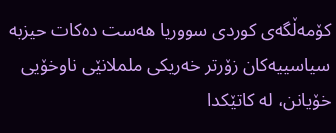کۆمەڵگەی کوردی سووریا هەست دەکات حیزبە سیاسییەکان زۆرتر خەریکی ململانێی ناوخۆیی خۆیانن، لە کاتێکدا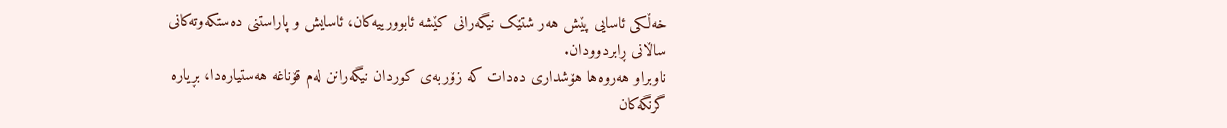خەڵکی ئاسایی پێش هەر شتێک نیگەرانی کێشە ئابوورییەکان، ئاسایش و پاراستنی دەستکەوتەکانی ساڵانی ڕابردوودان.
ناوبراو هەروەها هۆشداری دەدات کە زۆربەی کوردان نیگەرانن لەم قۆناغە هەستیارەدا، بڕیارە گرنگەکان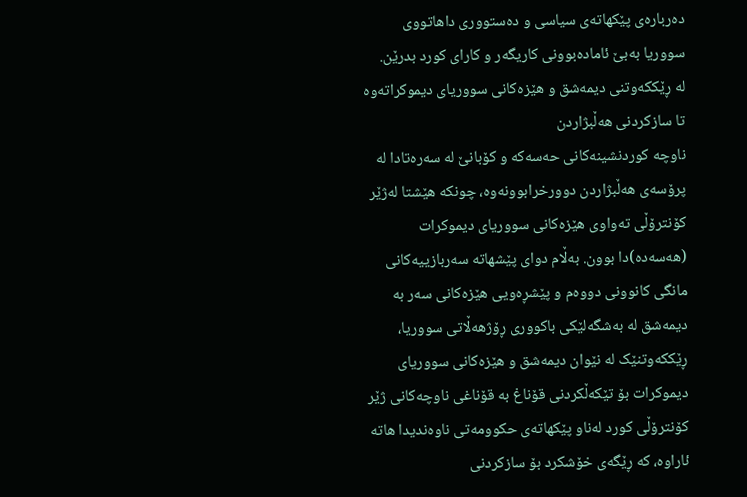دەربارەی پێکهاتەی سیاسی و دەستووری داهاتووی سووریا بەبێ ئامادەبوونی کاریگەر و کارای کورد بدرێن.
له ڕێککەوتنی دیمەشق و هێزەکانی سووریای دیموکراتەوە تا سازکردنی هەڵبژاردن
ناوچە کوردنشینەکانی حەسەکە و کۆبانێ لە سەرەتادا لە پرۆسەی هەڵبژاردن دوورخرابوونەوە، چونکە هێشتا لەژێر کۆنترۆڵی تەواوی هێزەکانی سووریای دیموکرات (هەسەدە)دا بوون. بەڵام دوای پێشهاتە سەربازییەکانی مانگی کانوونی دووەم و پێشڕەویی هێزەکانی سەر بە دیمەشق لە بەشگەلێکی باکووری ڕۆژهەڵاتی سووریا، ڕێککەوتنێک لە نێوان دیمەشق و هێزەکانی سووریای دیموکرات بۆ تێکەڵکردنی قۆناغ بە قۆناغی ناوچەکانی ژێر کۆنترۆڵی کورد لەناو پێکهاتەی حکوومەتی ناوەندیدا هاتە ئاراوە، کە ڕێگەی خۆشکرد بۆ سازکردنی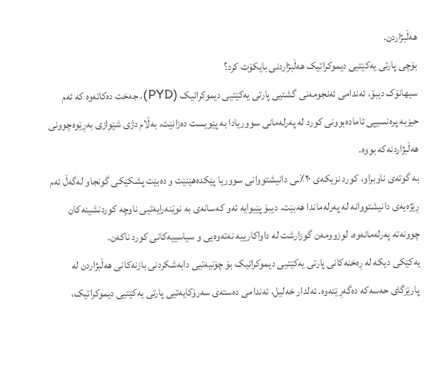هەڵبژاردن.
بۆچی پارتی یەکێتیی دیموکراتیک هەڵبژاردنی بایکۆت کرد؟
سیهانۆک دیبۆ، ئەندامی ئەنجومەنی گشتیی پارتی یەکێتیی دیموکراتیک (PYD)، جەخت دەکاتەوە کە ئەم حیزبە پرەنسیپی ئامادەبوونی کورد لە پەرلەمانی سووریادا بە پێویست دەزانێت، بەڵام دژی شێوازی بەڕێوەچوونی هەڵبژاردنەکە بووە.
بە گوتەی ناوبراو، کورد نزیکەی ۲۰٪ـی دانیشتووانی سووریا پێکدەهێنێت و دەبێت پشکێکی گونجاو لەگەڵ ئەم ڕێژەیەی دانیشتووانە لە پەرلەماندا هەبێت. دیبۆ پێیوایە ئەو کەسانەی بە نوێنەرایەتیی ناوچە کوردنشینەکان چوونەتە پەرلەمانەوە، لوزوومەن گوزارشت لە داواکارییە نەتەوەیی و سیاسییەکانی کورد ناکەن.
یەکێکی دیکە لە ڕەخنەکانی پارتی یەکێتیی دیموکراتیک بۆ چۆنیەتیی دابەشکردنی بازنەکانی هەڵبژاردن لە پارێزگای حەسەکە دەگەڕێتەوە. ئەلدار خەلیل، ئەندامی دەستەی سەرۆکایەتیی پارتی یەکێتیی دیموکراتیک،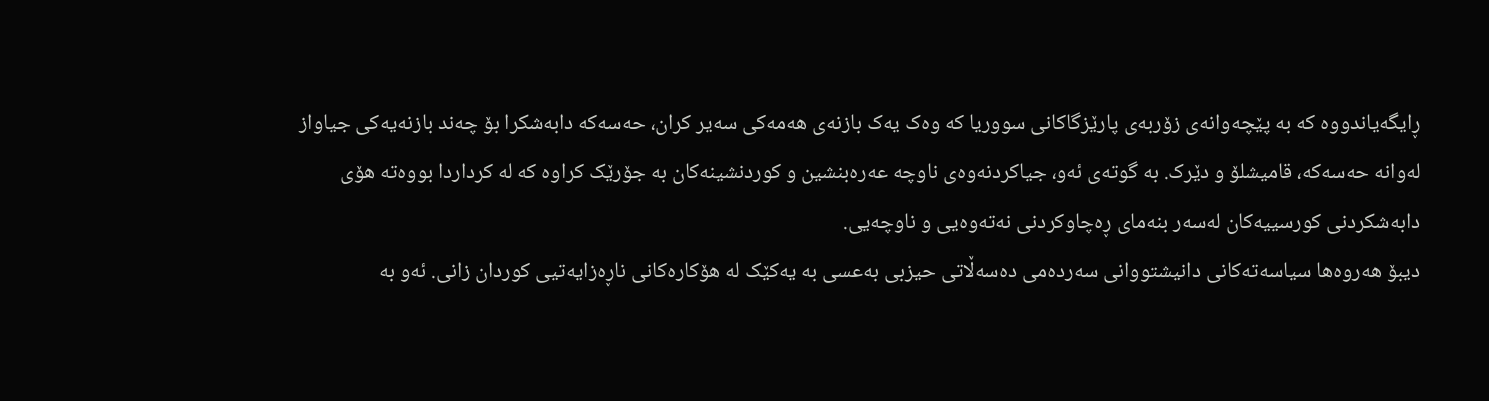ڕایگەیاندووە کە بە پێچەوانەی زۆربەی پارێزگاکانی سووریا کە وەک یەک بازنەی هەمەکی سەیر کران، حەسەکە دابەشکرا بۆ چەند بازنەیەکی جیاواز لەوانە حەسەکە، قامیشلۆ و دێرک. بە گوتەی ئەو، جیاکردنەوەی ناوچە عەرەبنشین و کوردنشینەکان بە جۆرێک کراوە کە لە کرداردا بووەتە هۆی دابەشکردنی کورسییەکان لەسەر بنەمای ڕەچاوکردنی نەتەوەیی و ناوچەیی.
دیبۆ هەروەها سیاسەتەکانی دانیشتووانی سەردەمی دەسەڵاتی حیزبی بەعسی بە یەکێک لە هۆکارەکانی ناڕەزایەتیی کوردان زانی. ئەو بە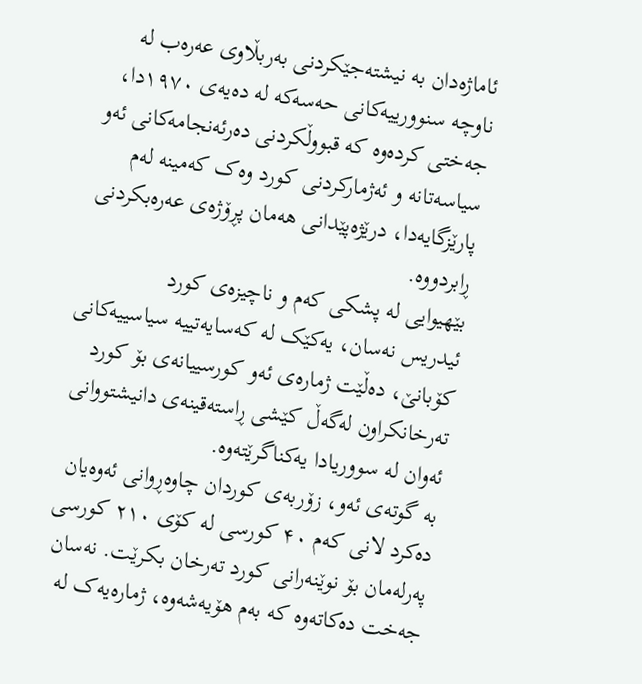ئاماژەدان بە نیشتەجێکردنی بەربڵاوی عەرەب لە ناوچە سنوورییەکانی حەسەکە لە دەیەی ۱۹۷۰دا، جەختی کردەوە کە قبووڵکردنی دەرئەنجامەکانی ئەو سیاسەتانە و ئەژمارکردنی کورد وەک کەمینە لەم پارێزگایەدا، درێژەپێدانی هەمان پڕۆژەی عەرەبکردنی ڕابردووە.
بێهیوایی لە پشکی کەم و ناچیزەی کورد
ئیدریس نەسان، یەکێک لە کەسایەتییە سیاسییەکانی کۆبانێ، دەڵێت ژمارەی ئەو کورسییانەی بۆ کورد تەرخانکراون لەگەڵ کێشی ڕاستەقینەی دانیشتووانی ئەوان لە سووریادا یەکناگرێتەوە.
بە گوتەی ئەو، زۆربەی کوردان چاوەڕوانی ئەوەیان دەکرد لانی کەم ۴۰ کورسی لە کۆی ۲۱۰ کورسی پەرلەمان بۆ نوێنەرانی کورد تەرخان بکرێت. نەسان جەخت دەکاتەوە کە بەم هۆیەشەوە، ژمارەیەک لە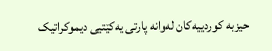حیزبە کوردییەکان لەوانە پارتی یەکێتیی دیموکراتیک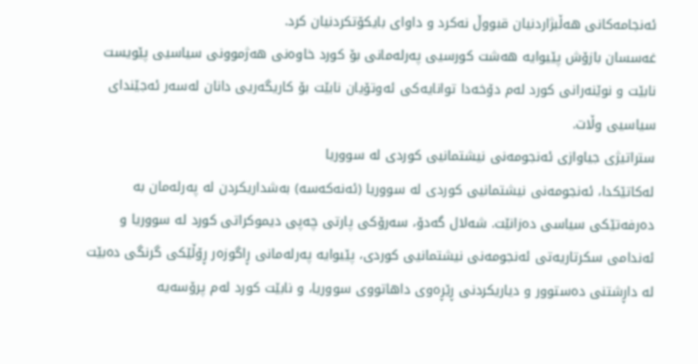ئەنجامەکانی هەڵبژاردنیان قبووڵ نەکرد و داوای بایکۆتکردنیان کرد.
غەسسان بازۆش پێیوایە هەشت کورسیی پەرلەمانی بۆ کورد خاوەنی هەژموونی سیاسیی پێویست نابێت و نوێنەرانی کورد لەم دۆخەدا توانایەکی ئەوتۆیان نابێت بۆ کاریگەریی دانان لەسەر ئەجێندای سیاسیی وڵات.
ستراتیژی جیاوازی ئەنجومەنی نیشتمانیی کوردی لە سووریا
لەکاتێکدا، ئەنجومەنی نیشتمانیی کوردی لە سووریا (ئەنەکەسە) بەشداریکردن لە پەرلەمان بە دەرفەتێکی سیاسی دەزانێت. شەلال گەدۆ، سەرۆکی پارتی چەپی دیموکراتی کورد لە سووریا و ئەندامی سکرتاریەتی ئەنجومەنی نیشتمانیی کوردی، پێیوایە پەرلەمانی ڕاگوزەر ڕۆڵێکی گرنگی دەبێت لە داڕشتنی دەستوور و دیاریکردنی ڕێڕەوی داهاتووی سووریا، و نابێت کورد لەم پرۆسەیە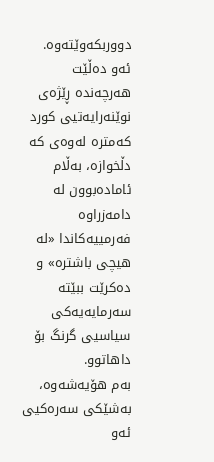دووربکەوێتەوە.
ئەو دەڵێت هەرچەندە ڕێژەی نوێنەرایەتیی کورد کەمترە لەوەی کە دڵخوازە، بەڵام ئامادەبوون لە دامەزراوە فەرمییەکاندا «لە هیچی باشترە» و دەکرێت ببێتە سەرمایەیەکی سیاسیی گرنگ بۆ داهاتوو.
بەم هۆیەشەوە، بەشێکی سەرەکیی ئەو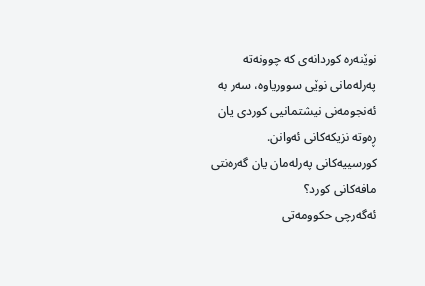نوێنەرە کوردانەی کە چوونەتە پەرلەمانی نوێی سووریاوە، سەر بە ئەنجومەنی نیشتمانیی کوردی یان ڕەوتە نزیکەکانی ئەوانن.
کورسییەکانی پەرلەمان یان گەرەنتی مافەکانی کورد؟
ئەگەرچی حکوومەتی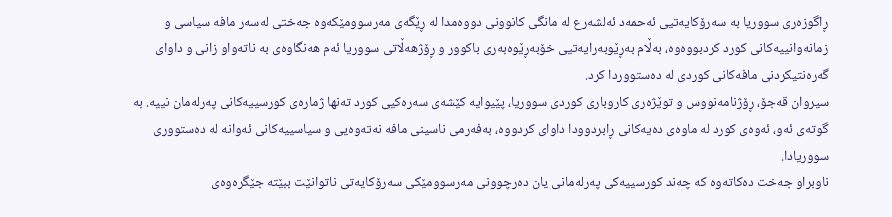ڕاگوزەری سووریا بە سەرۆکایەتیی ئەحمەد ئەلشەرع لە مانگی کانوونی دووەمدا لە ڕێگەی مەرسوومێکەوە جەختی لەسەر مافە سیاسی و زمانەوانییەکانی کورد کردبووەوە، بەڵام بەڕێوبەرایەتیی خۆبەڕێوەبەری باکوور و ڕۆژهەڵاتی سووریا ئەم هەنگاوەی بە ناتەواو زانی و داوای گەرەنتیکردنی مافەکانی کوردی لە دەستووردا کرد.
سیروان قەجۆ، ڕۆژنامەنووس و توێژەری کاروباری کوردی سووریا، پێیوایە کێشەی سەرەکیی کورد تەنها ژمارەی کورسییەکانی پەرلەمان نییە. بە گوتەی ئەو، ئەوەی کورد لە ماوەی دەیەکانی ڕابردوودا داوای کردووە، بەفەرمی ناسینی مافە نەتەوەیی و سیاسییەکانی ئەوانە لە دەستووری سووریادا.
ناوبراو جەخت دەکاتەوە کە چەند کورسییەکی پەرلەمانی یان دەرچوونی مەرسوومێکی سەرۆکایەتی ناتوانێت ببێتە جێگرەوەی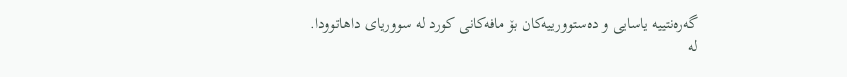گەرەنتییە یاسایی و دەستوورییەکان بۆ مافەکانی کورد لە سووریای داهاتوودا.
لە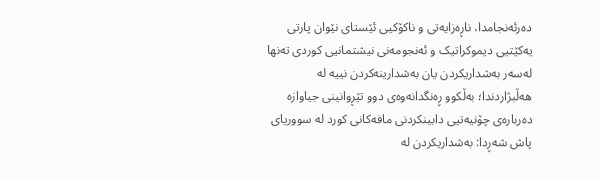دەرئەنجامدا، ناڕەزایەتی و ناکۆکیی ئێستای نێوان پارتی یەکێتیی دیموکراتیک و ئەنجومەنی نیشتمانیی کوردی تەنها لەسەر بەشداریکردن یان بەشدارینەکردن نییە لە هەڵبژاردندا؛ بەڵکوو ڕەنگدانەوەی دوو تێڕوانینی جیاوازە دەربارەی چۆنیەتیی دابینکردنی مافەکانی کورد لە سووریای پاش شەڕدا: بەشداریکردن لە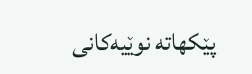پێکهاتە نوێیەکانی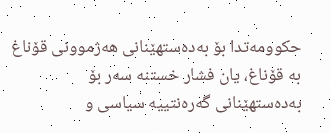حکوومەتدا بۆ بەدەستهێنانی هەژموونی قۆناغ بە قۆناغ، یان فشار خستنە سەر بۆ بەدەستهێنانی گەرەنتییە سیاسی و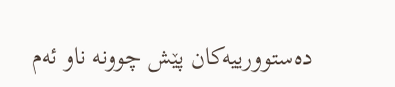دەستوورییەکان پێش چوونە ناو ئەم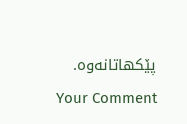پێکهاتانەوە.
Your Comment